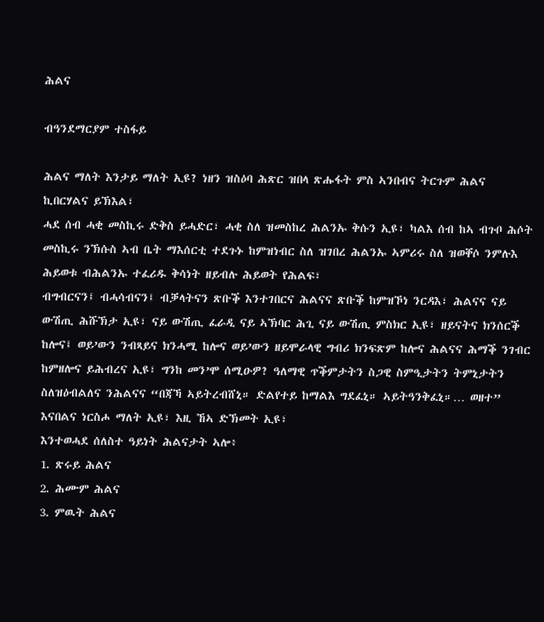ሕልና

ብዓንደማርያም ተስፋይ

ሕልና ማለት እንታይ ማለት ኢዩ? ነዘን ዝስዕባ ሕጽር ዝበላ ጽሑፋት ምስ ኣንበብና ትርጉም ሕልና ኪበርሃልና ይኽእል፣
ሓደ ሰብ ሓቂ መስኪሩ ድቅስ ይሓድር፣ ሓቂ ስለ ዝመስከረ ሕልንኡ ቅሱን ኢዩ፣ ካልእ ሰብ ከኣ ብጉቦ ሕሶት መስኪሩ ንኽሱስ ኣብ ቤት ማእሰርቲ ተደጉኑ ከምዝነብር ስለ ዝገበረ ሕልንኡ ኣምሪሩ ስለ ዝወቐሶ ንምሉእ ሕይወቱ ብሕልንኡ ተፈሪዱ ቅሳነት ዘይብሉ ሕይወት የሕልፍ፣
ብግብርናን፤ ብሓሳብናን፤ ብቓላትናን ጽቡቕ እንተገበርና ሕልናና ጽቡቕ ከምዝኾነ ንርዳእ፣ ሕልናና ናይ ውሽጢ ሕሹኽታ ኢዩ፣ ናይ ውሽጢ ፈራዲ ናይ ኣኽባር ሕጊ ናይ ውሽጢ ምስክር ኢዩ፣ ዘይናትና ክንሰርቕ ከሎና፤ ወይ’ውን ንብጻይና ክንሓሚ ከሎና ወይ’ውን ዘይሞራላዊ ግብሪ ክንፍጽም ከሎና ሕልናና ሕማቕ ንገብር ከምዘሎና ይሕብረና ኢዩ፣ ግንከ መን’ሞ ሰሚዑዎ? ዓለማዊ ጥቕምታትን ስጋዊ ስምዒታትን ትምኒታትን ስለዝዕብልለና ንሕልናና “በጃኻ ኣይትረብሸኒ። ድልየተይ ከማልእ ግደፈኒ። ኣይትዓንቅፈኒ።… ወዘተ” እናበልና ነርስሖ ማለት ኢዩ፣ እዚ ኸኣ ድኽመት ኢዩ፣
እንተወሓደ ሰለስተ ዓይነት ሕልናታት ኣሎ፥
1. ጽሩይ ሕልና
2. ሕሙም ሕልና
3. ምዉት ሕልና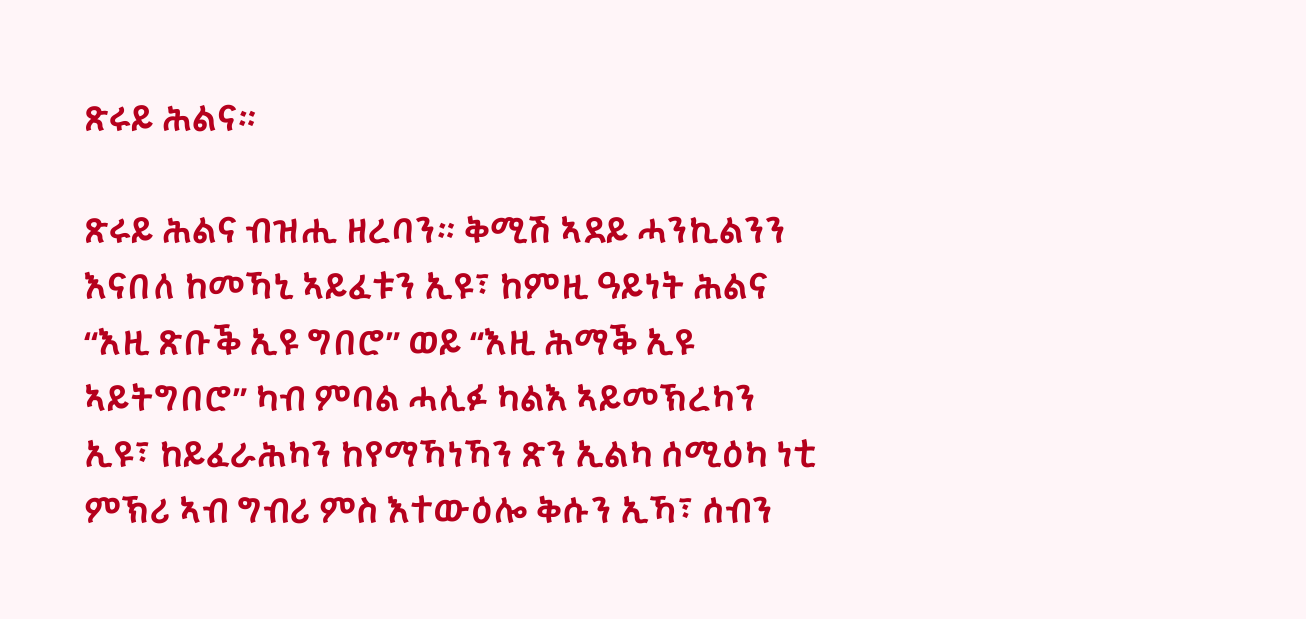ጽሩይ ሕልና።

ጽሩይ ሕልና ብዝሒ ዘረባን። ቅሚሽ ኣደይ ሓንኪልንን እናበለ ከመኻኒ ኣይፈቱን ኢዩ፣ ከምዚ ዓይነት ሕልና “እዚ ጽቡቕ ኢዩ ግበሮ” ወይ “እዚ ሕማቕ ኢዩ ኣይትግበሮ” ካብ ምባል ሓሊፉ ካልእ ኣይመኽረካን ኢዩ፣ ከይፈራሕካን ከየማኻነኻን ጽን ኢልካ ሰሚዕካ ነቲ ምኽሪ ኣብ ግብሪ ምስ እተውዕሎ ቅሱን ኢኻ፣ ሰብን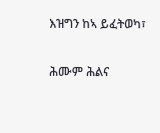እዝግን ከኣ ይፈትወካ፣

ሕሙም ሕልና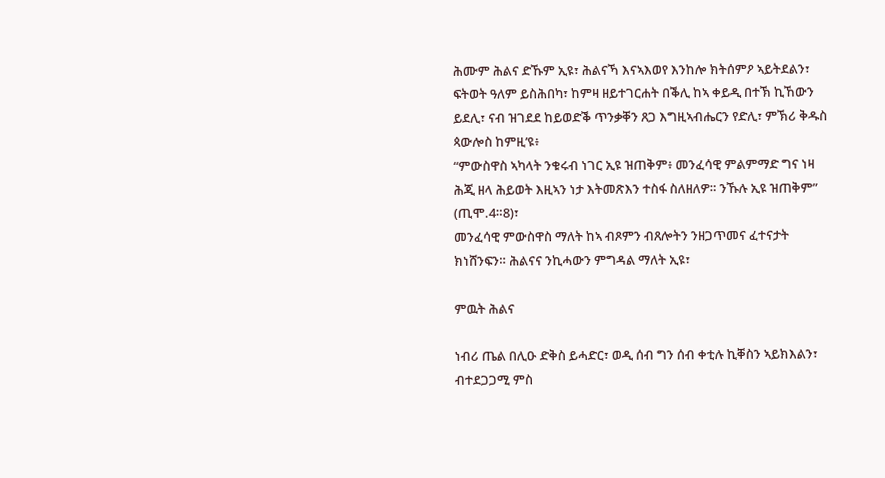ሕሙም ሕልና ድኹም ኢዩ፣ ሕልናኻ እናኣእወየ እንከሎ ክትሰምዖ ኣይትደልን፣ ፍትወት ዓለም ይስሕበካ፣ ከምዛ ዘይተገርሐት በቕሊ ከኣ ቀይዲ በተኽ ኪኸውን ይደሊ፣ ናብ ዝገደደ ከይወድቕ ጥንቃቐን ጸጋ እግዚኣብሔርን የድሊ፣ ምኽሪ ቅዱስ ጳውሎስ ከምዚ’ዩ፥
“ምውስዋስ ኣካላት ንቁሩብ ነገር ኢዩ ዝጠቅም፥ መንፈሳዊ ምልምማድ ግና ነዛ ሕጂ ዘላ ሕይወት እዚኣን ነታ እትመጽእን ተስፋ ስለዘለዎ። ንኹሉ ኢዩ ዝጠቅም” (ጢሞ.4።8)፣
መንፈሳዊ ምውስዋስ ማለት ከኣ ብጾምን ብጸሎትን ንዘጋጥመና ፈተናታት ክነሸንፍን። ሕልናና ንኪሓውን ምግዳል ማለት ኢዩ፣

ምዉት ሕልና

ነብሪ ጤል በሊዑ ድቅስ ይሓድር፣ ወዲ ሰብ ግን ሰብ ቀቲሉ ኪቐስን ኣይክእልን፣ ብተደጋጋሚ ምስ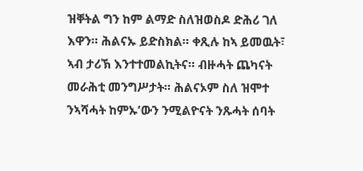ዝቐትል ግን ከም ልማድ ስለዝወስዶ ድሕሪ ገለ እዋን። ሕልናኡ ይድስክል። ቀጺሉ ከኣ ይመዉት፣ ኣብ ታሪኽ እንተተመልኪትና። ብዙሓት ጨካናት መራሕቲ መንግሥታት። ሕልናኦም ስለ ዝሞተ ንኣሻሓት ከምኡ’ውን ንሚልዮናት ንጹሓት ሰባት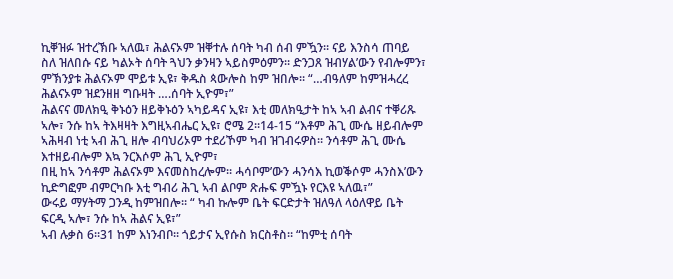ኪቐዝፉ ዝተረኽቡ ኣለዉ፣ ሕልናኦም ዝቐተሉ ሰባት ካብ ሰብ ምዃን። ናይ እንስሳ ጠባይ ስለ ዝለበሱ ናይ ካልኦት ሰባት ጓህን ቃንዛን ኣይስምዕምን። ድንጋጸ ዝብሃል’ውን የብሎምን፣ ምኽንያቱ ሕልናኦም ሞይቱ ኢዩ፣ ቅዱስ ጳውሎስ ከም ዝበሎ። “…ብዓለም ከምዝሓረረ ሕልናኦም ዝደንዘዘ ግቡዛት ….ሰባት ኢዮም፣”
ሕልናና መለክዒ ቅኑዕን ዘይቅኑዕን ኣካይዳና ኢዩ፣ እቲ መለክዒታት ከኣ ኣብ ልብና ተቐሪጹ ኣሎ፣ ንሱ ከኣ ትእዛዛት እግዚኣብሔር ኢዩ፣ ሮሜ 2።14-15 “እቶም ሕጊ ሙሴ ዘይብሎም ኣሕዛብ ነቲ ኣብ ሕጊ ዘሎ ብባህሪኦም ተደሪኾም ካብ ዝገብሩዎስ። ንሳቶም ሕጊ ሙሴ እተዘይብሎም እኳ ንርእሶም ሕጊ ኢዮም፣
በዚ ከኣ ንሳቶም ሕልናኦም እናመስከረሎም። ሓሳቦም’ውን ሓንሳእ ኪወቕሶም ሓንስእ’ውን ኪድግፎም ብምርካቡ እቲ ግብሪ ሕጊ ኣብ ልቦም ጽሑፍ ምዃኑ የርእዩ ኣለዉ፣”
ውሩይ ማሃትማ ጋንዲ ከምዝበሎ። “ ካብ ኩሎም ቤት ፍርድታት ዝለዓለ ላዕለዋይ ቤት ፍርዲ ኣሎ፣ ንሱ ከኣ ሕልና ኢዩ፣”
ኣብ ሉቃስ 6።31 ከም እነንብቦ። ጎይታና ኢየሱስ ክርስቶስ። “ከምቲ ሰባት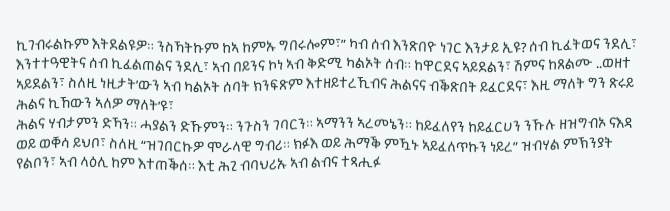ኪገብሩልኩም እትደልዩዎ። ንስኻትኩም ከኣ ከምኡ ግበሩሎም፣” ካብ ሰብ እንጽበዮ ነገር እንታይ ኢዩ? ሰብ ኪፈትወና ንደሊ፣ እንተተዓዊትና ሰብ ኪፈልጠልና ንደሊ፣ ኣብ በይንና ኮነ ኣብ ቅድሚ ካልኦት ሰብ። ከዋርደና ኣይደልን፣ ሽምና ከጸልሙ ..ወዘተ ኣይደልን፣ ስለዚ ነዚታት’ውን ኣብ ካልኦት ሰባት ክንፍጽም እተዘይተረኺብና ሕልናና ብቕጽበት ይፈርደና፣ እዚ ማለት ግን ጽሩይ ሕልና ኪኸውን ኣለዎ ማለት’ዩ፣
ሕልና ሃብታምን ድኻን። ሓያልን ድኹምን። ንጉስን ገባርን። ኣማንን ኣረመኔን። ከይፈለየን ከይፈርሀን ንኹሉ ዘዝግብኦ ናእዳ ወይ ወቐሳ ይህቦ፣ ስለዚ “ዝገበርኩዎ ሞራላዊ ግብሪ። ክፉእ ወይ ሕማቕ ምዃኑ ኣይፈለጥኩን ነይረ” ዝብሃል ምኽንያት የልቦን፣ ኣብ ላዕሊ ከም እተጠቕሰ። እቲ ሕጊ ብባህሪኡ ኣብ ልብና ተጻሒፉ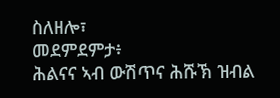ስለዘሎ፣
መደምደምታ፥
ሕልናና ኣብ ውሽጥና ሕሹኽ ዝብል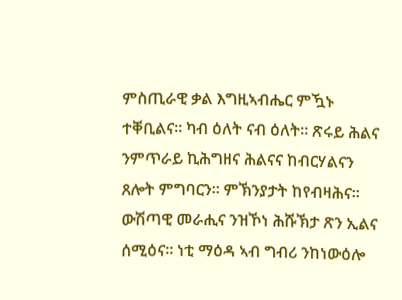ምስጢራዊ ቃል እግዚኣብሔር ምዃኑ ተቐቢልና። ካብ ዕለት ናብ ዕለት። ጽሩይ ሕልና ንምጥራይ ኪሕግዘና ሕልናና ከብርሃልናን ጸሎት ምግባርን። ምኽንያታት ከየብዛሕና። ውሽጣዊ መራሒና ንዝኾነ ሕሹኽታ ጽን ኢልና ሰሚዕና። ነቲ ማዕዳ ኣብ ግብሪ ንከነውዕሎ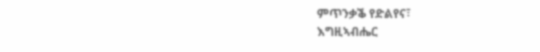ምጥንቃቕ የድልየና፣
እግዚኣብሔር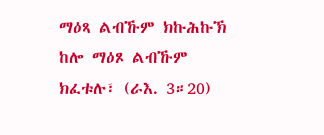ማዕጻ ልብኹም ክኩሕኩኽ ከሎ ማዕጾ ልብኹም ክፈቱሉ፣ (ራእ. 3።20)